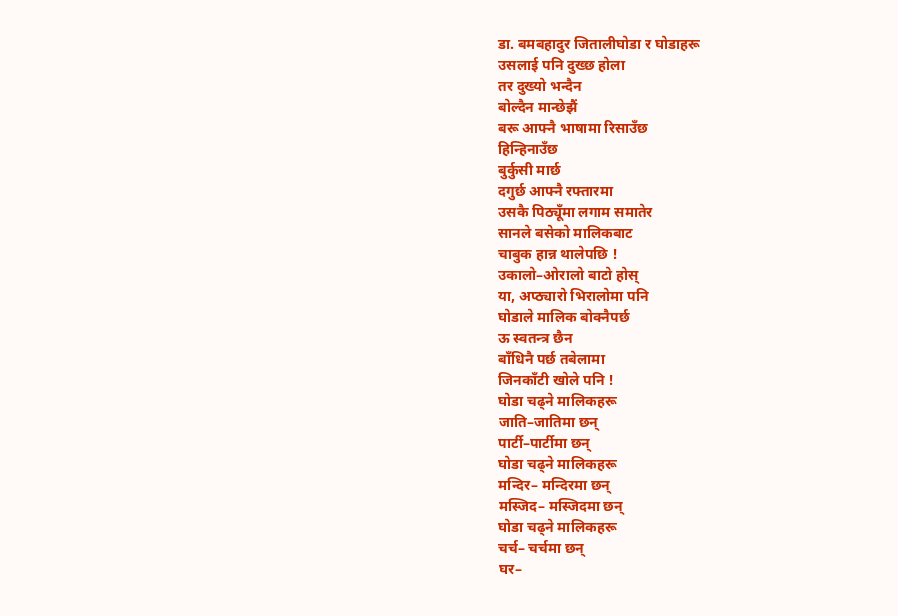डा. बमबहादुर जितालीघोडा र घोडाहरू
उसलाई पनि दुख्छ होला
तर दुख्यो भन्दैन
बोल्दैन मान्छेझैं
बरू आफ्नै भाषामा रिसाउँछ
हिन्हिनाउँछ
बुर्कुसी मार्छ
दगुर्छ आफ्नै रफ्तारमा
उसकै पिठ्यूँमा लगाम समातेर
सानले बसेको मालिकबाट
चाबुक हान्न थालेपछि !
उकालो–ओरालो बाटो होस्
या, अप्ठ्यारो भिरालोमा पनि
घोडाले मालिक बोक्नैपर्छ
ऊ स्वतन्त्र छैन
बाँधिनै पर्छ तबेलामा
जिनकाँटी खोले पनि !
घोडा चढ्ने मालिकहरू
जाति–जातिमा छन्
पार्टी–पार्टीमा छन्
घोडा चढ्ने मालिकहरू
मन्दिर– मन्दिरमा छन्
मस्जिद– मस्जिदमा छन्
घोडा चढ्ने मालिकहरू
चर्च– चर्चमा छन्
घर–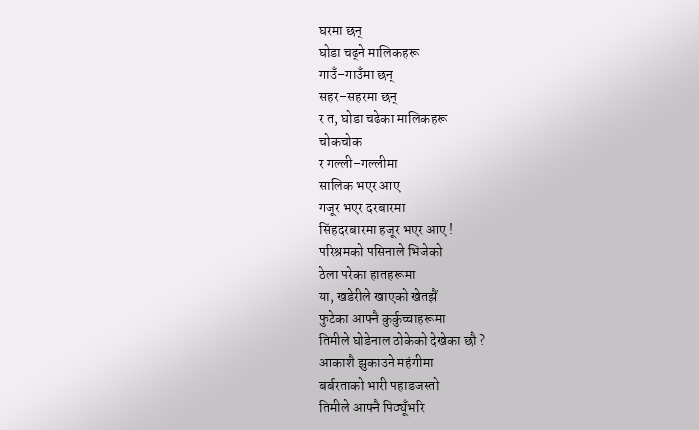घरमा छन्
घोडा चढ्ने मालिकहरू
गाउँ–गाउँमा छन्
सहर–सहरमा छन्
र त, घोडा चढेका मालिकहरू
चोकचोक
र गल्ली–गल्लीमा
सालिक भएर आए
गजूर भएर दरबारमा
सिंहदरबारमा हजूर भएर आए !
परिश्रमको पसिनाले भिजेको
ठेला परेका हातहरूमा
या, खडेरीले खाएको खेतझैं
फुटेका आफ्नै कुर्कुच्चाहरूमा
तिमीले घोडेनाल ठोकेको देखेका छौ ?
आकाशै झुकाउने महंगीमा
बर्बरताको भारी पहाडजस्तो
तिमीले आफ्नै पिठ्यूँभरि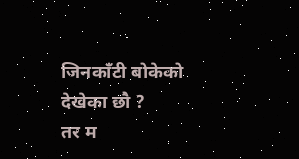जिनकाँटी बोकेको देखेका छौ ?
तर म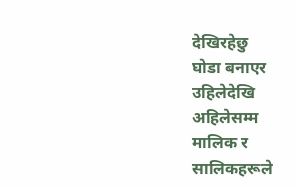देखिरहेछु
घोडा बनाएर
उहिलेदेखि अहिलेसम्म
मालिक र सालिकहरूले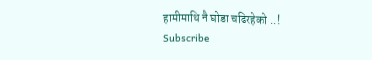हामीमाथि नै घोडा चढिरहेको ..!
Subscribe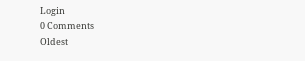Login
0 Comments
Oldest